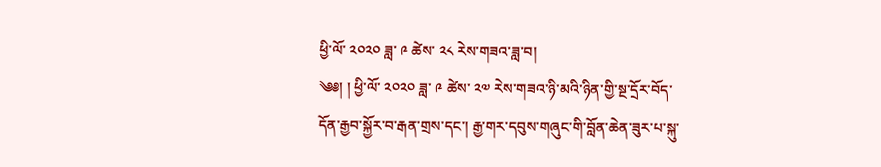ཕྱི་ལོ་ ༢༠༢༠ ཟླ་ ༩ ཚེས་ ༢༨ རེས་གཟའ་ཟླ་བ།
༄༅། ། ཕྱི་ལོ་ ༢༠༢༠ ཟླ་ ༩ ཚེས་ ༢༧ རེས་གཟའ་ཉི་མའི་ཉིན་གྱི་སྔ་དྲོར་བོད་དོན་རྒྱབ་སྐྱོར་བ་རྒན་གྲས་དང་། རྒྱ་གར་དབུས་གཞུང་གི་བློན་ཆེན་ཟུར་པ་སྐུ་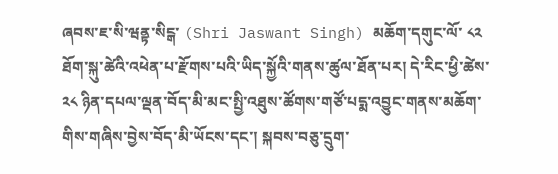ཞབས་ཇ་སི་ཝནྟ་སིངྒ་ (Shri Jaswant Singh) མཆོག་དགུང་ལོ་ ༨༢ ཐོག་སྐུ་ཚེའི་འཕེན་པ་རྫོགས་པའི་ཡིད་སྐྱོའི་གནས་ཚུལ་ཐོན་པར། དེ་རིང་ཕྱི་ཚེས་ ༢༨ ཉིན་དཔལ་ལྡན་བོད་མི་མང་སྤྱི་འཐུས་ཚོགས་གཙོ་པདྨ་འབྱུང་གནས་མཆོག་གིས་གཞིས་བྱེས་བོད་མི་ཡོངས་དང་། སྐབས་བཅུ་དྲུག་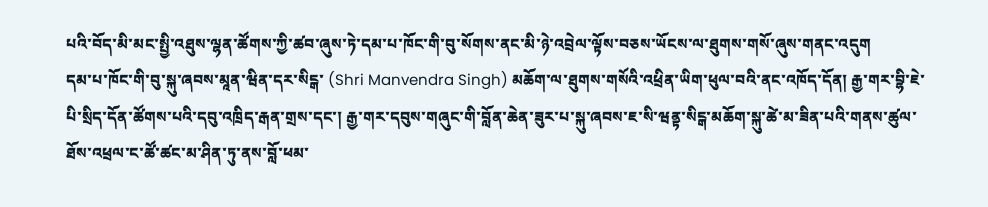པའི་བོད་མི་མང་སྤྱི་འཐུས་ལྷན་ཚོགས་ཀྱི་ཚབ་ཞུས་ཏེ་དམ་པ་ཁོང་གི་བུ་སོགས་ནང་མི་ཉེ་འབྲེལ་ལྟོས་བཅས་ཡོངས་ལ་ཐུགས་གསོ་ཞུས་གནང་འདུག
དམ་པ་ཁོང་གི་བུ་སྐུ་ཞབས་མཱན་ཝིན་དར་སིངྒ་ (Shri Manvendra Singh) མཆོག་ལ་ཐུགས་གསོའི་འཕྲིན་ཡིག་ཕུལ་བའི་ནང་འཁོད་དོན། རྒྱ་གར་བྷི་ཇེ་པི་སྲིད་དོན་ཚོགས་པའི་དབུ་འཁྲིད་རྒན་གྲས་དང་། རྒྱ་གར་དབུས་གཞུང་གི་བློན་ཆེན་ཟུར་པ་སྐུ་ཞབས་ཇ་སི་ཝནྟ་སིངྒ་མཆོག་སྐུ་ཚེ་མ་ཟིན་པའི་གནས་ཚུལ་ཐོས་འཕྲལ་ང་ཚོ་ཚང་མ་ཤིན་ཏུ་ནས་བློ་ཕམ་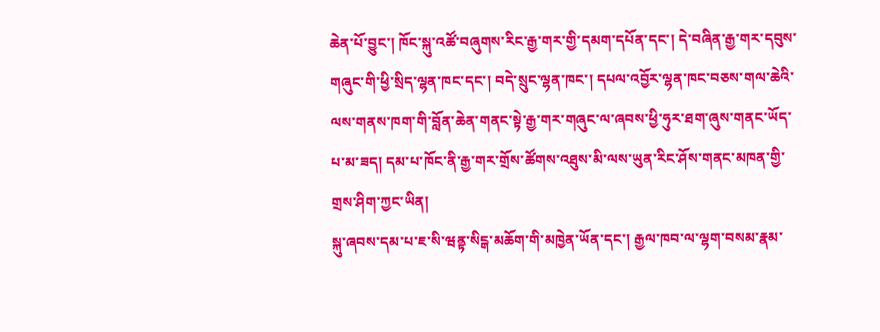ཆེན་པོ་བྱུང་། ཁོང་སྐུ་འཚོ་བཞུགས་རིང་རྒྱ་གར་གྱི་དམག་དཔོན་དང་། དེ་བཞིན་རྒྱ་གར་དབུས་གཞུང་གི་ཕྱི་སྲིད་ལྷན་ཁང་དང་། བདེ་སྲུང་ལྷན་ཁང་། དཔལ་འབྱོར་ལྷན་ཁང་བཅས་གལ་ཆེའི་ལས་གནས་ཁག་གི་བློན་ཆེན་གནང་སྟེ་རྒྱ་གར་གཞུང་ལ་ཞབས་ཕྱི་ཧུར་ཐག་ཞུས་གནང་ཡོད་པ་མ་ཟད། དམ་པ་ཁོང་ནི་རྒྱ་གར་གྲོས་ཚོགས་འཐུས་མི་ལས་ཡུན་རིང་ཤོས་གནང་མཁན་གྱི་གྲས་ཤིག་ཀྱང་ཡིན།
སྐུ་ཞབས་དམ་པ་ཇ་སི་ཝནྟ་སིངྒ་མཆོག་གི་མཁྱེན་ཡོན་དང་། རྒྱལ་ཁབ་ལ་ལྷག་བསམ་རྣམ་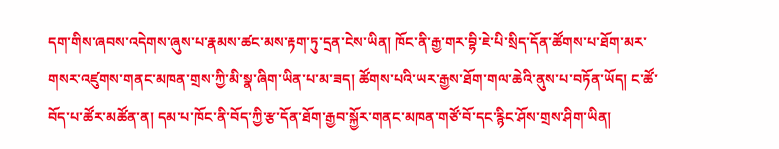དག་གིས་ཞབས་འདེགས་ཞུས་པ་རྣམས་ཚང་མས་རྟག་ཏུ་དྲན་ངེས་ཡིན། ཁོང་ནི་རྒྱ་གར་བྷི་ཇེ་པི་སྲིད་དོན་ཚོགས་པ་ཐོག་མར་གསར་འཛུགས་གནང་མཁན་གྲས་ཀྱི་མི་སྣ་ཞིག་ཡིན་པ་མ་ཟད། ཚོགས་པའི་ཡར་རྒྱས་ཐོག་གལ་ཆེའི་ནུས་པ་བཏོན་ཡོད། ང་ཚོ་བོད་པ་ཚོར་མཚོན་ན། དམ་པ་ཁོང་ནི་བོད་ཀྱི་རྩ་དོན་ཐོག་རྒྱབ་སྐྱོར་གནང་མཁན་གཙོ་བོ་དང་རྙིང་ཤོས་གྲས་ཤིག་ཡིན།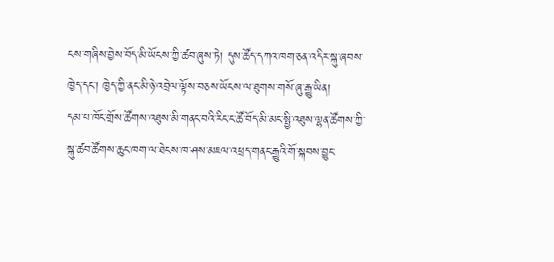ངས་གཞིས་བྱེས་བོད་མི་ཡོངས་ཀྱི་ཚབ་ཞུས་ཏེ། དུས་ཚོད་དཀའ་ཁག་ཅན་འདིར་སྐུ་ཞབས་ཁྱེད་དང་། ཁྱེད་ཀྱི་ནང་མི་ཉེ་འབྲེལ་ལྟོས་བཅས་ཡོངས་ལ་ཐུགས་གསོ་ཞུ་རྒྱུ་ཡིན།
དམ་པ་ཁོང་གྲོས་ཚོགས་འཐུས་མི་གནང་བའི་རིང་ང་ཚོ་བོད་མི་མང་སྤྱི་འཐུས་ལྷན་ཚོགས་ཀྱི་སྐུ་ཚབ་ཚོགས་ཆུང་ཁག་ལ་ཐེངས་ཁ་ཤས་མཇལ་འཕྲད་གནང་རྒྱུའི་གོ་སྐབས་བྱུང་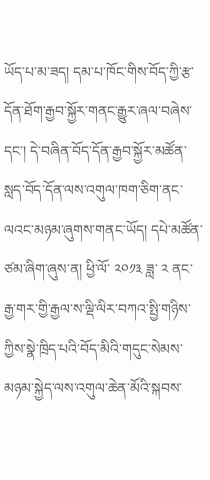ཡོད་པ་མ་ཟད། དམ་པ་ཁོང་གིས་བོད་ཀྱི་རྩ་དོན་ཐོག་རྒྱབ་སྐྱོར་གནང་རྒྱུར་ཞལ་བཞེས་དང་། དེ་བཞིན་བོད་དོན་རྒྱབ་སྐྱོར་མཚོན་སླད་བོད་དོན་ལས་འགུལ་ཁག་ཅིག་ནང་ལའང་མཉམ་ཞུགས་གནང་ཡོད། དཔེ་མཚོན་ཙམ་ཞིག་ཞུས་ན། ཕྱི་ལོ་ ༢༠༡༣ ཟླ་ ༢ ནང་རྒྱ་གར་གྱི་རྒྱལ་ས་ལྡི་ལིར་བཀའ་སྤྱི་གཉིས་ཀྱིས་སྣེ་ཁྲིད་པའི་བོད་མིའི་གདུང་སེམས་མཉམ་སྐྱེད་ལས་འགུལ་ཆེན་མོའི་སྐབས་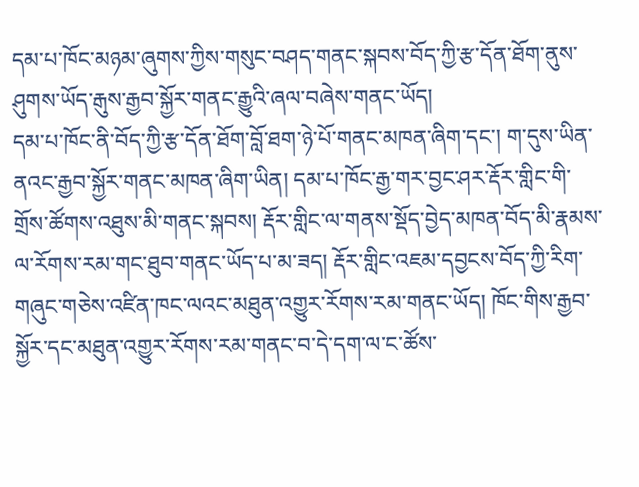དམ་པ་ཁོང་མཉམ་ཞུགས་ཀྱིས་གསུང་བཤད་གནང་སྐབས་བོད་ཀྱི་རྩ་དོན་ཐོག་ནུས་ཤུགས་ཡོད་རྒུས་རྒྱབ་སྐྱོར་གནང་རྒྱུའི་ཞལ་བཞེས་གནང་ཡོད།
དམ་པ་ཁོང་ནི་བོད་ཀྱི་རྩ་དོན་ཐོག་བློ་ཐག་ཉེ་པོ་གནང་མཁན་ཞིག་དང་། ག་དུས་ཡིན་ནའང་རྒྱབ་སྐྱོར་གནང་མཁན་ཞིག་ཡིན། དམ་པ་ཁོང་རྒྱ་གར་བྱང་ཤར་རྡོར་གླིང་གི་གྲོས་ཚོགས་འཐུས་མི་གནང་སྐབས། རྡོར་གླིང་ལ་གནས་སྡོད་བྱེད་མཁན་བོད་མི་རྣམས་ལ་རོགས་རམ་གང་ཐུབ་གནང་ཡོད་པ་མ་ཟད། རྡོར་གླིང་འཇམ་དབྱངས་བོད་ཀྱི་རིག་གཞུང་གཅེས་འཛིན་ཁང་ལའང་མཐུན་འགྱུར་རོགས་རམ་གནང་ཡོད། ཁོང་གིས་རྒྱབ་སྐྱོར་དང་མཐུན་འགྱུར་རོགས་རམ་གནང་བ་དེ་དག་ལ་ང་ཚོས་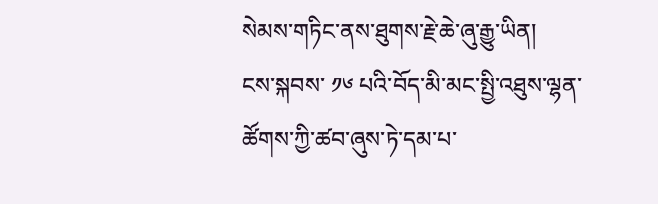སེམས་གཏིང་ནས་ཐུགས་རྗེ་ཆེ་ཞུ་རྒྱུ་ཡིན།
ངས་སྐབས་ ༡༦ པའི་བོད་མི་མང་སྤྱི་འཐུས་ལྷན་ཚོགས་ཀྱི་ཚབ་ཞུས་ཏེ་དམ་པ་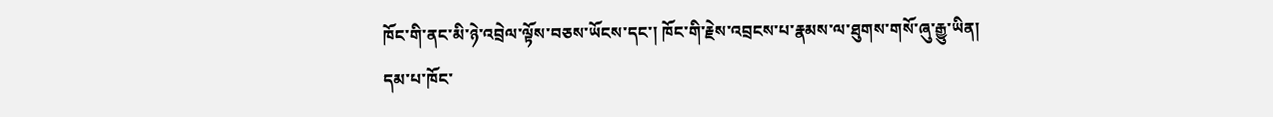ཁོང་གི་ནང་མི་ཉེ་འབྲེལ་ལྟོས་བཅས་ཡོངས་དང་། ཁོང་གི་རྗེས་འབྲངས་པ་རྣམས་ལ་ཐུགས་གསོ་ཞུ་རྒྱུ་ཡིན།
དམ་པ་ཁོང་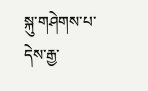སྐུ་གཤེགས་པ་དེས་རྒྱ་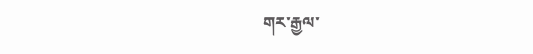གར་རྒྱལ་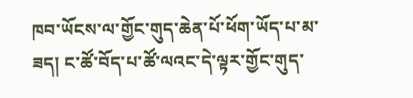ཁབ་ཡོངས་ལ་གྱོང་གུད་ཆེན་པོ་ཕོག་ཡོད་པ་མ་ཟད། ང་ཚོ་བོད་པ་ཚོ་ལའང་དེ་ལྟར་གྱོང་གུད་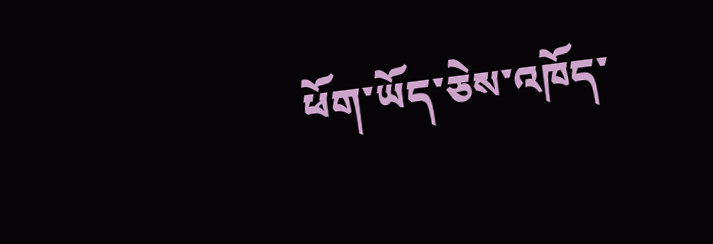ཕོག་ཡོད་ཅེས་འཁོད་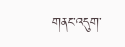གནང་འདུག་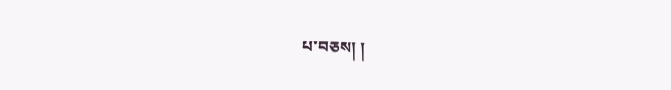པ་བཅས། །